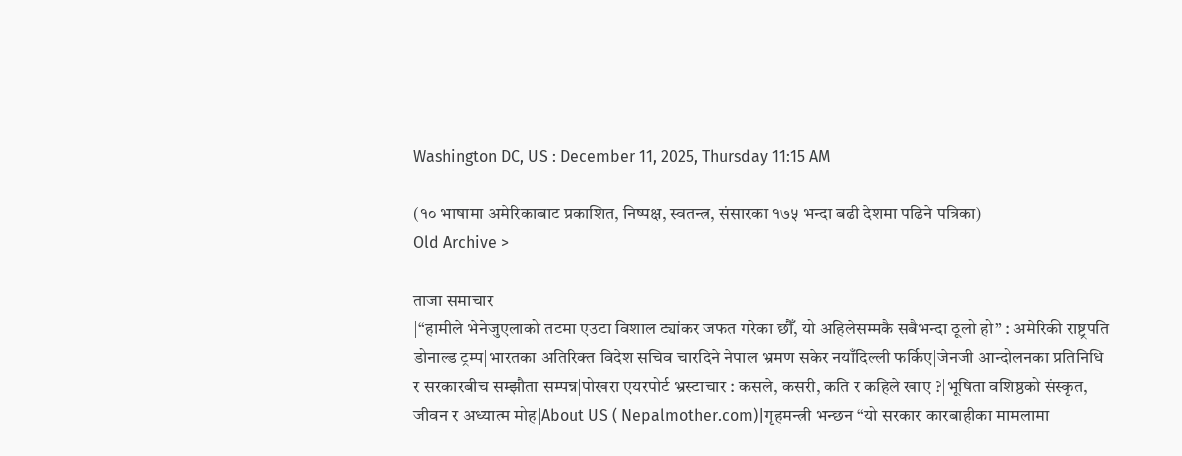Washington DC, US : December 11, 2025, Thursday 11:15 AM

(१० भाषामा अमेरिकाबाट प्रकाशित, निष्पक्ष, स्वतन्त्र, संसारका १७५ भन्दा बढी देशमा पढिने पत्रिका)                                                                              Old Archive >

ताजा समाचार
|“हामीले भेनेजुएलाको तटमा एउटा विशाल ट्यांकर जफत गरेका छौँ, यो अहिलेसम्मकै सबैभन्दा ठूलो हो” : अमेरिकी राष्ट्रपति डोनाल्ड ट्रम्प|भारतका अतिरिक्त विदेश सचिव चारदिने नेपाल भ्रमण सकेर नयाँदिल्ली फर्किए|जेनजी आन्दोलनका प्रतिनिधि र सरकारबीच सम्झौता सम्पन्न|पोखरा एयरपोर्ट भ्रस्टाचार : कसले, कसरी, कति र कहिले खाए ?|भूषिता वशिष्ठको संस्कृत, जीवन र अध्यात्म मोह|About US ( Nepalmother.com)|गृहमन्त्री भन्छन “यो सरकार कारबाहीका मामलामा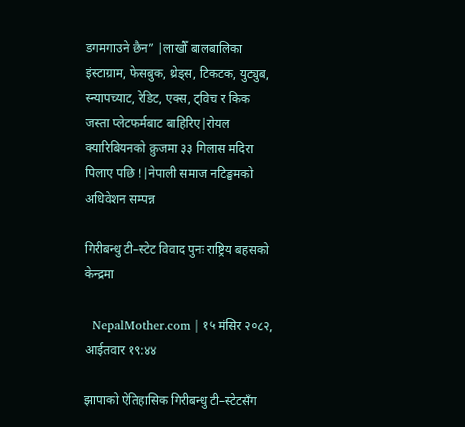डगमगाउने छैन” |लाखौँ बालबालिका इंस्टाग्राम, फेसबुक, थ्रेड्स, टिकटक, युट्युब, स्न्यापच्याट, रेडिट, एक्स, ट्विच र किक जस्ता प्लेटफर्मबाट बाहिरिए|रोयल क्यारिबियनको क्रुजमा ३३ गिलास मदिरा पिलाए पछि !|नेपाली समाज नटिङ्घमको अधिवेशन सम्पन्न

गिरीबन्धु टी–स्टेट विवाद पुनः राष्ट्रिय बहसको केन्द्रमा

  NepalMother.com | १५ मंसिर २०८२, आईतवार १९:४४

झापाको ऐतिहासिक गिरीबन्धु टी–स्टेटसँग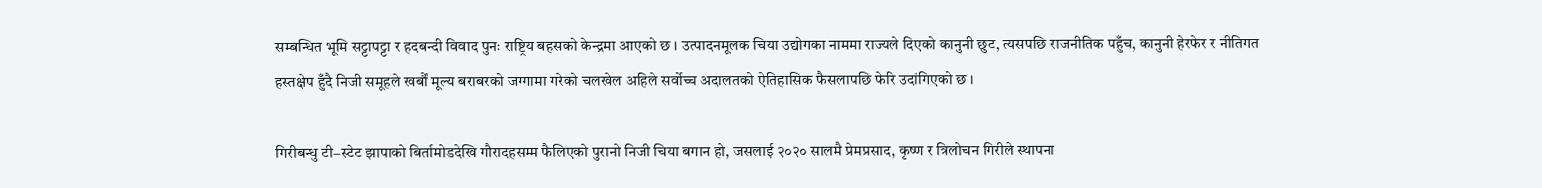सम्बन्धित भूमि सट्टापट्टा र हदबन्दी विवाद पुनः राष्ट्रिय बहसको केन्द्रमा आएको छ । उत्पादनमूलक चिया उद्योगका नाममा राज्यले दिएको कानुनी छुट, त्यसपछि राजनीतिक पहुँच, कानुनी हेरफेर र नीतिगत हस्तक्षेप हुँदै निजी समूहले खर्बौं मूल्य बराबरको जग्गामा गरेको चलखेल अहिले सर्वोच्च अदालतको ऐतिहासिक फैसलापछि फेरि उदांगिएको छ ।

गिरीबन्धु टी–स्टेट झापाको बिर्तामोडदेखि गौरादहसम्म फैलिएको पुरानो निजी चिया बगान हो, जसलाई २०२० सालमै प्रेमप्रसाद, कृष्ण र त्रिलोचन गिरीले स्थापना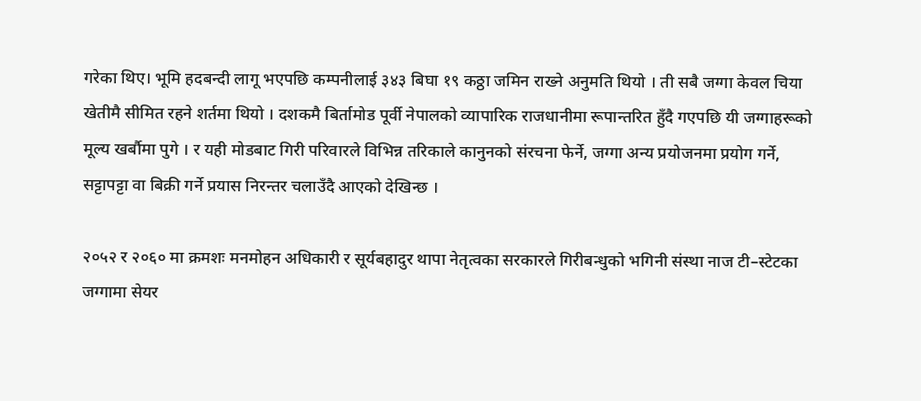गरेका थिए। भूमि हदबन्दी लागू भएपछि कम्पनीलाई ३४३ बिघा १९ कठ्ठा जमिन राख्ने अनुमति थियो । ती सबै जग्गा केवल चिया खेतीमै सीमित रहने शर्तमा थियो । दशकमै बिर्तामोड पूर्वी नेपालको व्यापारिक राजधानीमा रूपान्तरित हुँदै गएपछि यी जग्गाहरूको मूल्य खर्बौमा पुगे । र यही मोडबाट गिरी परिवारले विभिन्न तरिकाले कानुनको संरचना फेर्ने, जग्गा अन्य प्रयोजनमा प्रयोग गर्ने, सट्टापट्टा वा बिक्री गर्ने प्रयास निरन्तर चलाउँदै आएको देखिन्छ ।

२०५२ र २०६० मा क्रमशः मनमोहन अधिकारी र सूर्यबहादुर थापा नेतृत्वका सरकारले गिरीबन्धुको भगिनी संस्था नाज टी–स्टेटका जग्गामा सेयर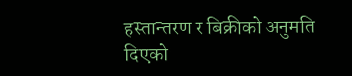हस्तान्तरण र बिक्रीको अनुमति दिएको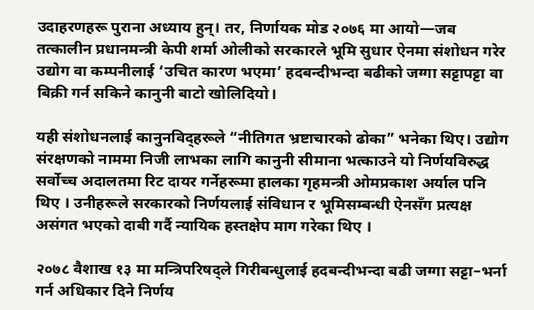उदाहरणहरू पुराना अध्याय हुन्। तर, निर्णायक मोड २०७६ मा आयो—जब तत्कालीन प्रधानमन्त्री केपी शर्मा ओलीको सरकारले भूमि सुधार ऐनमा संशोधन गरेर उद्योग वा कम्पनीलाई ‘उचित कारण भएमा’ हदबन्दीभन्दा बढीको जग्गा सट्टापट्टा वा बिक्री गर्न सकिने कानुनी बाटो खोलिदियो।

यही संशोधनलाई कानुनविद्हरूले “नीतिगत भ्रष्टाचारको ढोका” भनेका थिए। उद्योग संरक्षणको नाममा निजी लाभका लागि कानुनी सीमाना भत्काउने यो निर्णयविरुद्ध सर्वोच्च अदालतमा रिट दायर गर्नेहरूमा हालका गृहमन्त्री ओमप्रकाश अर्याल पनि थिए । उनीहरूले सरकारको निर्णयलाई संविधान र भूमिसम्बन्धी ऐनसँग प्रत्यक्ष असंगत भएको दाबी गर्दै न्यायिक हस्तक्षेप माग गरेका थिए ।

२०७८ वैशाख १३ मा मन्त्रिपरिषद्ले गिरीबन्धुलाई हदबन्दीभन्दा बढी जग्गा सट्टा–भर्ना गर्न अधिकार दिने निर्णय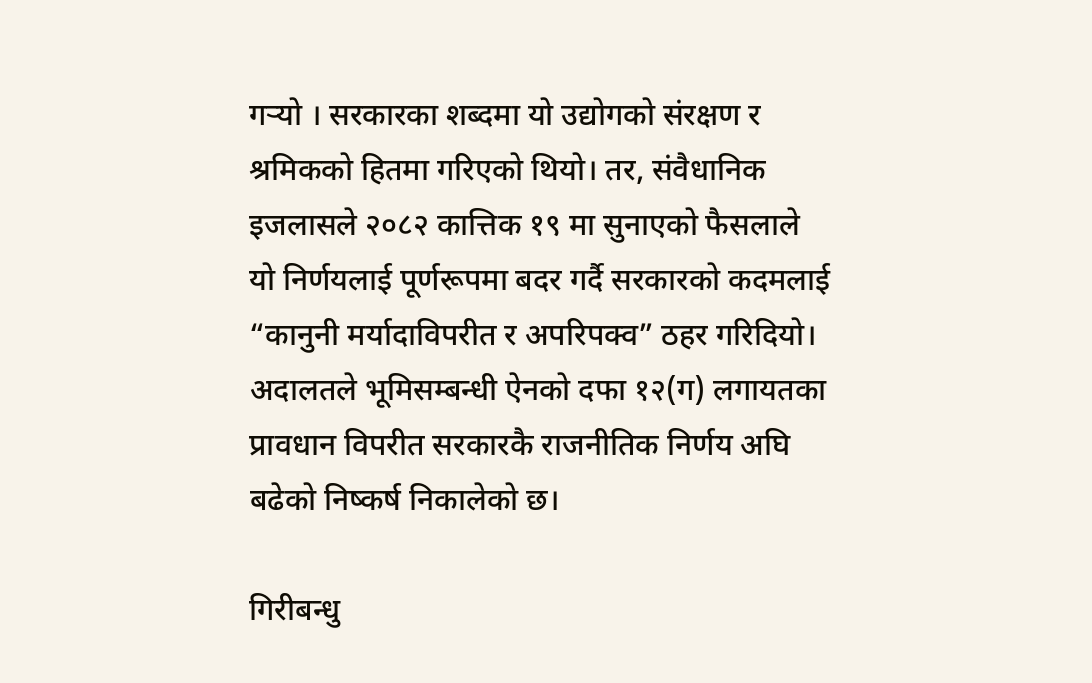गर्‍यो । सरकारका शब्दमा यो उद्योगको संरक्षण र श्रमिकको हितमा गरिएको थियो। तर, संवैधानिक इजलासले २०८२ कात्तिक १९ मा सुनाएको फैसलाले यो निर्णयलाई पूर्णरूपमा बदर गर्दै सरकारको कदमलाई “कानुनी मर्यादाविपरीत र अपरिपक्व” ठहर गरिदियो। अदालतले भूमिसम्बन्धी ऐनको दफा १२(ग) लगायतका प्रावधान विपरीत सरकारकै राजनीतिक निर्णय अघि बढेको निष्कर्ष निकालेको छ।

गिरीबन्धु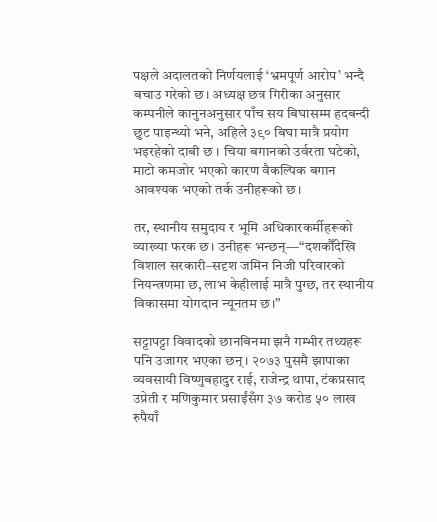पक्षले अदालतको निर्णयलाई ‘भ्रमपूर्ण आरोप’ भन्दै बचाउ गरेको छ। अध्यक्ष छत्र गिरीका अनुसार कम्पनीले कानुनअनुसार पाँच सय बिघासम्म हदबन्दी छुट पाइन्थ्यो भने, अहिले ३९० बिघा मात्रै प्रयोग भइरहेको दाबी छ । चिया बगानको उर्वरता घटेको, माटो कमजोर भएको कारण वैकल्पिक बगान आवश्यक भएको तर्क उनीहरूको छ।

तर, स्थानीय समुदाय र भूमि अधिकारकर्मीहरूको व्याख्या फरक छ। उनीहरू भन्छन्—“दशकौँदेखि विशाल सरकारी–सदृश जमिन निजी परिवारको नियन्त्रणमा छ, लाभ केहीलाई मात्रै पुग्छ, तर स्थानीय विकासमा योगदान न्यूनतम छ।”

सट्टापट्टा विवादको छानबिनमा झनै गम्भीर तथ्यहरू पनि उजागर भएका छन्। २०७३ पुसमै झापाका व्यवसायी विष्णुबहादुर राई, राजेन्द्र थापा, टंकप्रसाद उप्रेती र मणिकुमार प्रसाईंसँग ३७ करोड ५० लाख रुपैयाँ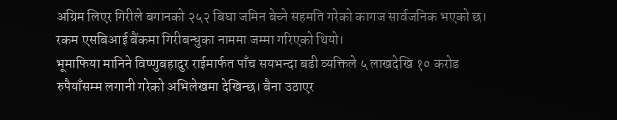अग्रिम लिएर गिरीले बगानको २५२ बिघा जमिन बेच्ने सहमति गरेको कागज सार्वजनिक भएको छ। रकम एसबिआई बैंकमा गिरीबन्धुका नाममा जम्मा गरिएको थियो।
भूमाफिया मानिने विष्णुबहादुर राईमार्फत पाँच सयभन्दा बढी व्यक्तिले ५ लाखदेखि १० करोड रुपैयाँसम्म लगानी गरेको अभिलेखमा देखिन्छ। बैना उठाएर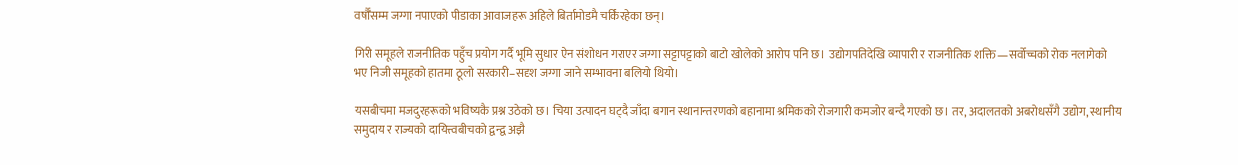वर्षौँसम्म जग्गा नपाएको पीडाका आवाजहरू अहिले बिर्तामोडमै चर्किरहेका छन्।

गिरी समूहले राजनीतिक पहुँच प्रयोग गर्दै भूमि सुधार ऐन संशोधन गराएर जग्गा सट्टापट्टाको बाटो खोलेको आरोप पनि छ। उद्योगपतिदेखि व्यापारी र राजनीतिक शक्ति—सर्वोच्चको रोक नलागेको भए निजी समूहको हातमा ठूलो सरकारी–सदृश जग्गा जाने सम्भावना बलियो थियो।

यसबीचमा मजदुरहरूको भविष्यकै प्रश्न उठेको छ। चिया उत्पादन घट्दै जाँदा बगान स्थानान्तरणको बहानामा श्रमिकको रोजगारी कमजोर बन्दै गएको छ। तर, अदालतको अबरोधसँगै उद्योग, स्थानीय समुदाय र राज्यको दायित्त्वबीचको द्वन्द्व अझै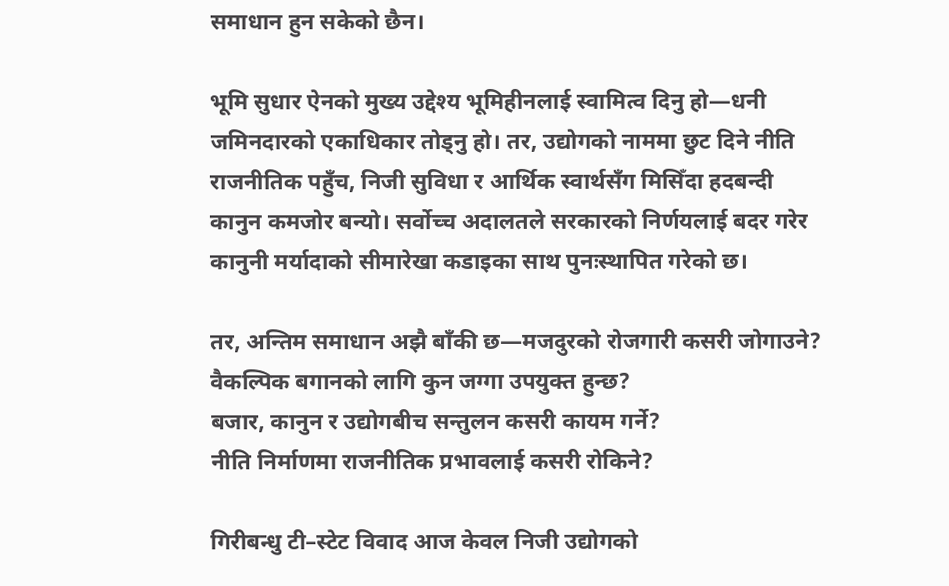समाधान हुन सकेको छैन।

भूमि सुधार ऐनको मुख्य उद्देश्य भूमिहीनलाई स्वामित्व दिनु हो—धनी जमिनदारको एकाधिकार तोड्नु हो। तर, उद्योगको नाममा छुट दिने नीति राजनीतिक पहुँच, निजी सुविधा र आर्थिक स्वार्थसँग मिसिँदा हदबन्दी कानुन कमजोर बन्यो। सर्वोच्च अदालतले सरकारको निर्णयलाई बदर गरेर कानुनी मर्यादाको सीमारेखा कडाइका साथ पुनःस्थापित गरेको छ।

तर, अन्तिम समाधान अझै बाँकी छ—मजदुरको रोजगारी कसरी जोगाउने?
वैकल्पिक बगानको लागि कुन जग्गा उपयुक्त हुन्छ?
बजार, कानुन र उद्योगबीच सन्तुलन कसरी कायम गर्ने?
नीति निर्माणमा राजनीतिक प्रभावलाई कसरी रोकिने?

गिरीबन्धु टी–स्टेट विवाद आज केवल निजी उद्योगको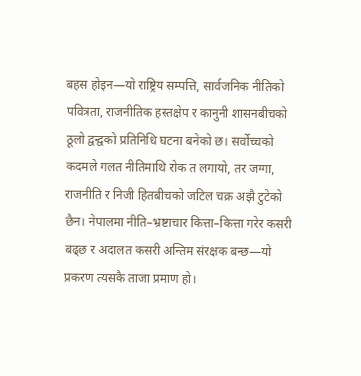बहस होइन—यो राष्ट्रिय सम्पत्ति, सार्वजनिक नीतिको पवित्रता, राजनीतिक हस्तक्षेप र कानुनी शासनबीचको ठूलो द्वन्द्वको प्रतिनिधि घटना बनेको छ। सर्वोच्चको कदमले गलत नीतिमाथि रोक त लगायो, तर जग्गा, राजनीति र निजी हितबीचको जटिल चक्र अझै टुटेको छैन। नेपालमा नीति–भ्रष्टाचार कित्ता–कित्ता गरेर कसरी बढ्छ र अदालत कसरी अन्तिम संरक्षक बन्छ—यो प्रकरण त्यसकै ताजा प्रमाण हो।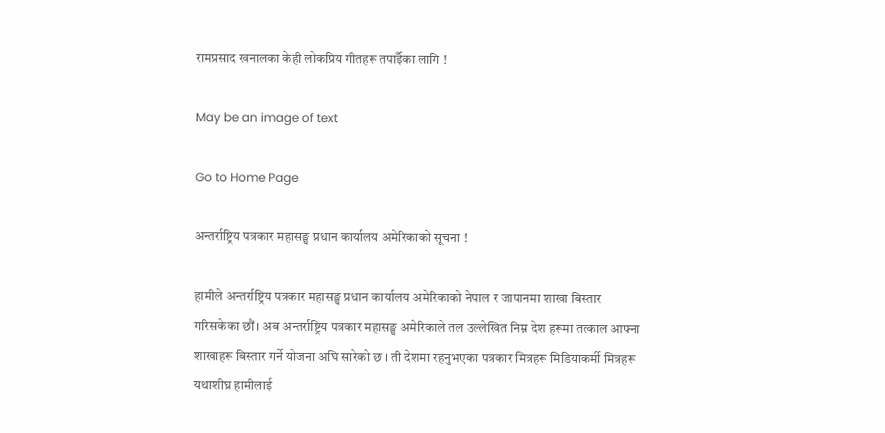रामप्रसाद खनालका केही लोकप्रिय गीतहरू तपाईँका लागि !

May be an image of text

Go to Home Page

अन्तर्राष्ट्रिय पत्रकार महासङ्घ प्रधान कार्यालय अमेरिकाको सूचना !

हामीले अन्तर्राष्ट्रिय पत्रकार महासङ्घ प्रधान कार्यालय अमेरिकाको नेपाल र जापानमा शाखा बिस्तार गरिसकेका छौं। अब अन्तर्राष्ट्रिय पत्रकार महासङ्घ अमेरिकाले तल उल्लेखित निम्न देश हरूमा तत्काल आफ्ना शाखाहरू बिस्तार गर्ने योजना अघि सारेको छ । ती देशमा रहनुभएका पत्रकार मित्रहरू मिडियाकर्मी मित्रहरू यथाशीघ्र हामीलाई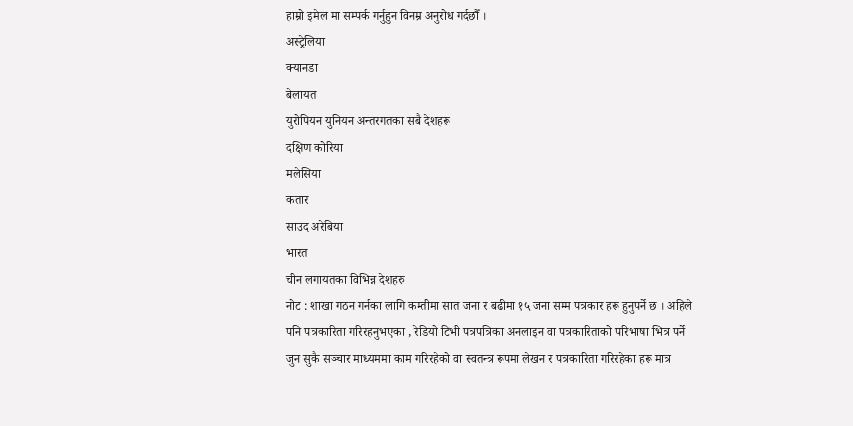हाम्रो इमेल मा सम्पर्क गर्नुहुन विनम्र अनुरोध गर्दछौँ ।
अस्ट्रेलिया
क्यानडा
बेलायत
युरोपियन युनियन अन्तरगतका सबै देशहरू
दक्षिण कोरिया
मलेसिया
कतार
साउद अरेबिया
भारत
चीन लगायतका विभिन्न देशहरु
नोट : शाखा गठन गर्नका लागि कम्तीमा सात जना र बढीमा १५ जना सम्म पत्रकार हरू हुनुपर्ने छ । अहिले पनि पत्रकारिता गरिरहनुभएका , रेडियो टिभी पत्रपत्रिका अनलाइन वा पत्रकारिताको परिभाषा भित्र पर्ने जुन सुकै सञ्चार माध्यममा काम गरिरहेको वा स्वतन्त्र रूपमा लेखन र पत्रकारिता गरिरहेका हरू मात्र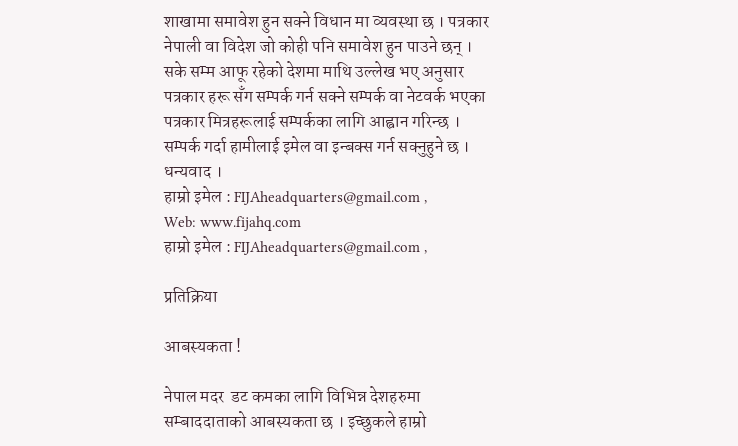शाखामा समावेश हुन सक्ने विधान मा व्यवस्था छ । पत्रकार नेपाली वा विदेश जो कोही पनि समावेश हुन पाउने छन् । सके सम्म आफू रहेको देशमा माथि उल्लेख भए अनुसार पत्रकार हरू सँग सम्पर्क गर्न सक्ने सम्पर्क वा नेटवर्क भएका पत्रकार मित्रहरूलाई सम्पर्कका लागि आह्वान गरिन्छ । सम्पर्क गर्दा हामीलाई इमेल वा इन्बक्स गर्न सक्नुहुने छ । धन्यवाद ।
हाम्रो इमेल : FIJAheadquarters@gmail.com ,
Web: www.fijahq.com
हाम्रो इमेल : FIJAheadquarters@gmail.com ,

प्रतिक्रिया

आबस्यकता !

नेपाल मदर  डट कमका लागि विभिन्न देशहरुमा सम्बाददाताको आबस्यकता छ । इच्छुकले हाम्रो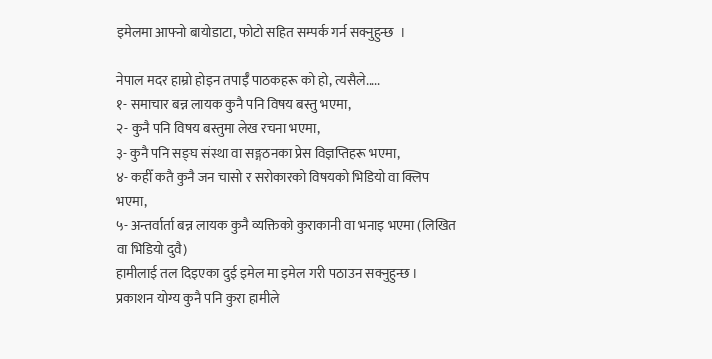इमेलमा आफ्नो बायोडाटा, फोटो सहित सम्पर्क गर्न सक्नुहुन्छ  ।

नेपाल मदर हाम्रो होइन तपाईँ पाठकहरू को हो, त्यसैले.....
१- समाचार बन्न लायक कुनै पनि विषय बस्तु भएमा,
२- कुनै पनि विषय बस्तुमा लेख रचना भएमा,
३- कुनै पनि सङ्घ संस्था वा सङ्गठनका प्रेस विज्ञप्तिहरू भएमा,
४- कहीँ कतै कुनै जन चासो र सरोकारको विषयको भिडियो वा क्लिप भएमा,
५- अन्तर्वार्ता बन्न लायक कुनै व्यक्तिको कुराकानी वा भनाइ भएमा (लिखित वा भिडियो दुवै)
हामीलाई तल दिइएका दुई इमेल मा इमेल गरी पठाउन सक्नुहुन्छ । प्रकाशन योग्य कुनै पनि कुरा हामीले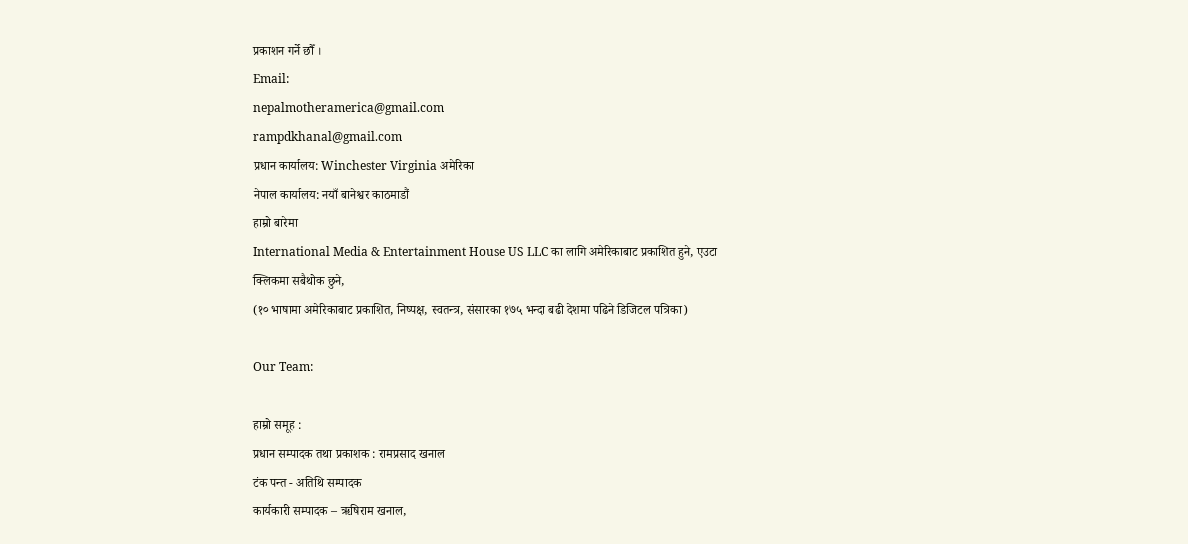प्रकाशन गर्ने छौँ ।
Email:
nepalmotheramerica@gmail.com
rampdkhanal@gmail.com
प्रधान कार्यालय: Winchester Virginia अमेरिका
नेपाल कार्यालय: नयाँ बानेश्वर काठमाडौं
हाम्रो बारेमा
International Media & Entertainment House US LLC का लागि अमेरिकाबाट प्रकाशित हुने, एउटा क्लिकमा सबैथोक छुने,
(१० भाषामा अमेरिकाबाट प्रकाशित, निष्पक्ष, स्वतन्त्र, संसारका १७५ भन्दा बढी देशमा पढिने डिजिटल पत्रिका)

Our Team:

हाम्रो समूह :
प्रधान सम्पादक तथा प्रकाशक : रामप्रसाद खनाल
टंक पन्त - अतिथि सम्पादक
कार्यकारी सम्पादक – ऋषिराम खनाल,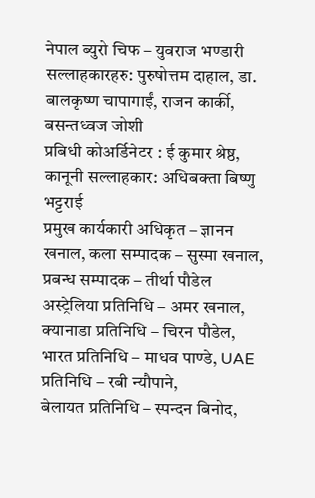नेपाल ब्युरो चिफ – युवराज भण्डारी
सल्लाहकारहरु: पुरुषोत्तम दाहाल, डा. बालकृष्ण चापागाईं, राजन कार्की, बसन्तध्वज जोशी
प्रबिधी कोअर्डिनेटर : ई कुमार श्रेष्ठ, कानूनी सल्लाहकार: अधिबक्ता बिष्णु भट्टराई
प्रमुख कार्यकारी अधिकृत – ज्ञानन खनाल, कला सम्पादक – सुस्मा खनाल, प्रबन्ध सम्पादक – तीर्था पौडेल
अस्ट्रेलिया प्रतिनिधि – अमर खनाल, क्यानाडा प्रतिनिधि – चिरन पौडेल,
भारत प्रतिनिधि – माधव पाण्डे, UAE प्रतिनिधि – रबी न्यौपाने,
बेलायत प्रतिनिधि – स्पन्दन बिनोद,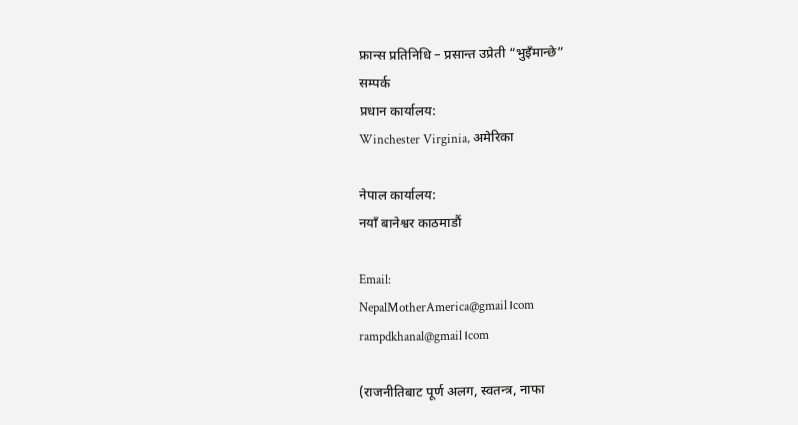फ्रान्स प्रतिनिधि – प्रसान्त उप्रेती “भुइँमान्छे”
सम्पर्क
प्रधान कार्यालय:
Winchester Virginia, अमेरिका

नेपाल कार्यालय:
नयाँ बानेश्वर काठमाडौं

Email:
NepalMotherAmerica@gmail।com
rampdkhanal@gmail।com

(राजनीतिबाट पूर्ण अलग, स्वतन्त्र, नाफा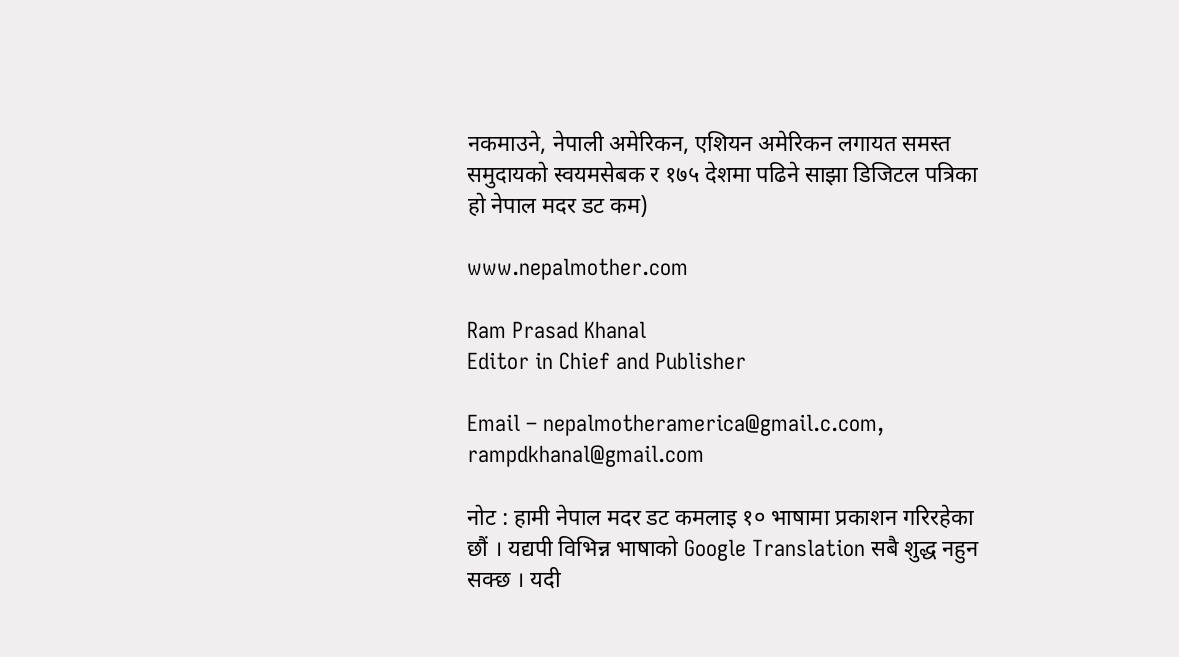नकमाउने, नेपाली अमेरिकन, एशियन अमेरिकन लगायत समस्त समुदायको स्वयमसेबक र १७५ देशमा पढिने साझा डिजिटल पत्रिका हो नेपाल मदर डट कम)

www.nepalmother.com

Ram Prasad Khanal
Editor in Chief and Publisher

Email – nepalmotheramerica@gmail.c.com,
rampdkhanal@gmail.com

नोट : हामी नेपाल मदर डट कमलाइ १० भाषामा प्रकाशन गरिरहेका छौं । यद्यपी विभिन्न भाषाको Google Translation सबै शुद्ध नहुन सक्छ । यदी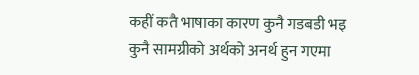कहीं कतै भाषाका कारण कुनै गडबडी भइ कुनै सामग्रीको अर्थको अनर्थ हुन गएमा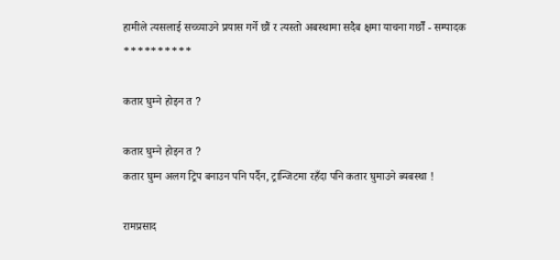हामीले त्यसलाई सच्च्याउने प्रयास गर्ने छौं र त्यस्तो अबस्थामा सदैब क्षमा याचना गर्छौं - सम्पादक
**********

कतार घुम्ने होइन त ?

कतार घुम्ने होइन त ?
कतार घुम्न अलग ट्रिप बनाउन पनि पर्दैन, ट्रान्जिटमा रहँदा पनि कतार घुमाउने ब्यबस्था !

रामप्रसाद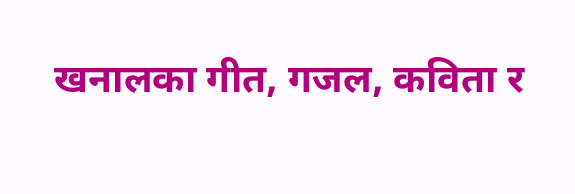खनालका गीत, गजल, कविता र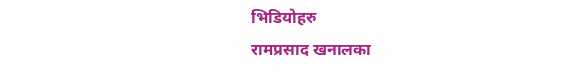भिडियोहरु
रामप्रसाद खनालका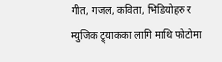गीत, गजल, कविता, भिडियोहरु र म्युजिक ट्र्याकका लागि माथि फोटोमा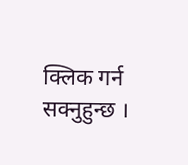क्लिक गर्न सक्नुहुन्छ ।